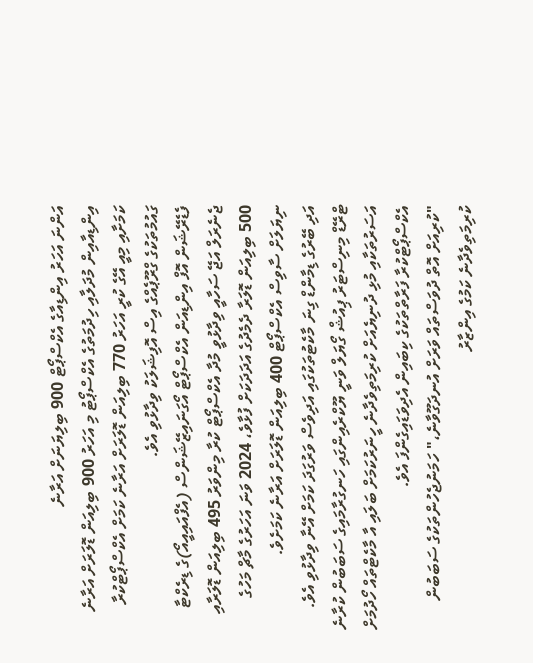އަންނަ އަހަރު އިންޑިއާގެ އެކްސްޕޯޓް 900 ބިލިޔަނަށް އަރާނެ
އިންޑިއާއިން މުދަލާއި ހިދުމަތުގެ އެކްސްޕޯޓު މި އަހަރު 900 ބިލިއަން ޑޮލަރަށް އަރާނެ ކަމަށާއި މިއީ އޭގެ ކުރީ އަހަރު 770 ބިލިއަން ޑޮލަރަށް އަރާނެ ކަމަށް އެކްސްޕޯޓްކުރާ ގައުމުތަކުގެ ގްރޫޕެއްގެ އިސް އޮފިޝަލަކު ވިދާޅުވި އެވެ.
ފެޑެރޭޝަން އޮފް އިންޑިއަން އެކްސްޕޯޓް އޯގަނައިޒޭޝަންސް (އެފްއައިއީއޯ)ގެ ޑިރެކްޓާ ޖެނެރަލް އަޖޭ ސަހާއީ ވިދާޅުވީ މުދާ އެކްސްޕޯޓް ކުރާ މިންވަރު 495 ބިލިއަން ޑޮލަރާއި 500 ބިލިއަން ޑޮލަރާ ދެމެދުގެ އަދަދަކަށް ފުޅާވެ، 2024 ވަނަ އަހަރުގެ މާޗް މަހުގެ ނިޔަލަށް ސާވިސް އެކްސްޕޯޓް 400 ބިލިއަން ޑޮލަރަށް އަރާނެ ކަމަށެވެ.
އަދި ބޭރުގެ ޑިމާންޑް ގިނަ މާކެޓުތަކުގައި އަދިވެސް ވަރުގަދަ ކަމަށް އޭނާ ވިދާޅުވި އެވެ.
ޓްރޭޑް މިނިސްޓަރު ޕިއުޝް ގޯޔަލް ވަނީ ޔޫކްރެއިންގައި ހަނގުރާމައިގެ ސަބަބުން ކުރާނެ އަސަރުތަކާއި މުޅި ދުނިޔެއަށް ކުރިމަތިވެދާނެ ހީނަރުކަމަށް ބަލައި އާ މާކެޓްތައް ހޯދުމަށް އެކްސްޕޯޓްކުރާ ފަރާތްތަކުގެ ކިބައިން އެދިވަޑައިގެންފަ އެވެ.
"ކުރިއަށް އޮތް ދުވަސްތައް ވަރަށް އުނދަގޫވާނެ،" ހަމަނުޖެހުންތަކުގެ ސަބަބުން ކުރިމަތިވެދާނެ ކަމުގެ އިންޒާރު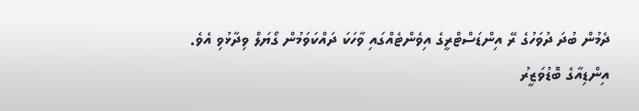ދެމުން ބުދަ ދުވަހުގެ ރޭ އިންޑަސްޓްރީގެ އިވެންޓެއްގައި ވާހަކަ ދައްކަވަމުން ގޯޔަލް ވިދާޅުވި އެވެ.
އިންޑިއާގެ ބޮޑުވަޒީރު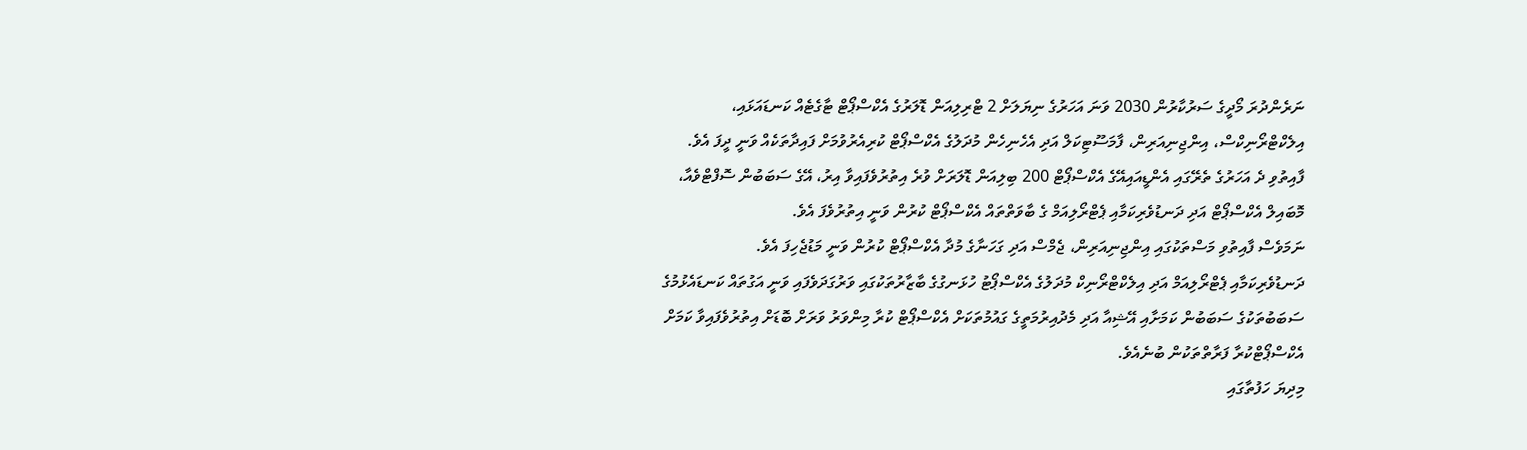ނަރެންދުރަ މޯދީގެ ސަރުކާރުން 2030 ވަނަ އަހަރުގެ ނިޔަލަށް 2 ޓްރިލިއަން ޑޮލަރުގެ އެކްސްޕޯޓް ޓާގެޓެއް ކަނޑައަޅައި، އިލެކްޓްރޯނިކްސް، އިންޖިނިއަރިން، ފާމަސޫޓިކަލް އަދި އެހެނިހެން މުދަލުގެ އެކްސްޕޯޓް ކުރިއެރުވުމަށް ފައިދާތަކެއް ވަނީ ދީފަ އެވެ.
ފާއިތުވި ދެ އަހަރުގެ ތެރޭގައި އެންޑީއައިއޭގެ އެކްސްޕޯޓް 200 ބިލިއަން ޑޮލަރަށް ވުރެ އިތުރުވެފައިވާ އިރު، އޭގެ ސަބަބުން ސޮފްޓްވެއާ، މޮބައިލް އެކްސްޕޯޓް އަދި ދަނޑުވެރިކަމާއި ޕެޓްރޯލިއަމް ގެ ބާވަތްތައް އެކްސްޕޯޓް ކުރުން ވަނީ އިތުރުވެފަ އެވެ.
ނަމަވެސް ފާއިތުވި މަސްތަކުގައި އިންޖިނިއަރިން، ޖެމްސް އަދި ގަހަނާގެ މުދާ އެކްސްޕޯޓް ކުރުން ވަނީ މަޑުޖެހިފަ އެވެ.
ދަނޑުވެރިކަމާއި ޕެޓްރޯލިއަމް އަދި އިލެކްޓްރޯނިކް މުދަލުގެ އެކްސްޕޯޓު ހުޅަނގުގެ ބާޒާރުތަކުގައި ވަރުގަދަވެފައި ވަނީ އަގުތައް ކަނޑައެޅުމުގެ ސަބަބުތަކުގެ ސަބަބުން ކަމަށާއި އޭޝިއާ އަދި މެދުއިރުމަތީގެ ގައުމުތަކަށް އެކްސްޕޯޓް ކުރާ މިންވަރު ވަރަށް ބޮޑަށް އިތުރުވެފައިވާ ކަމަށް އެކްސްޕޯޓްކުރާ ފަރާތްތަކުން ބުނެއެވެ.
މިދިޔަ ހަފުތާގައި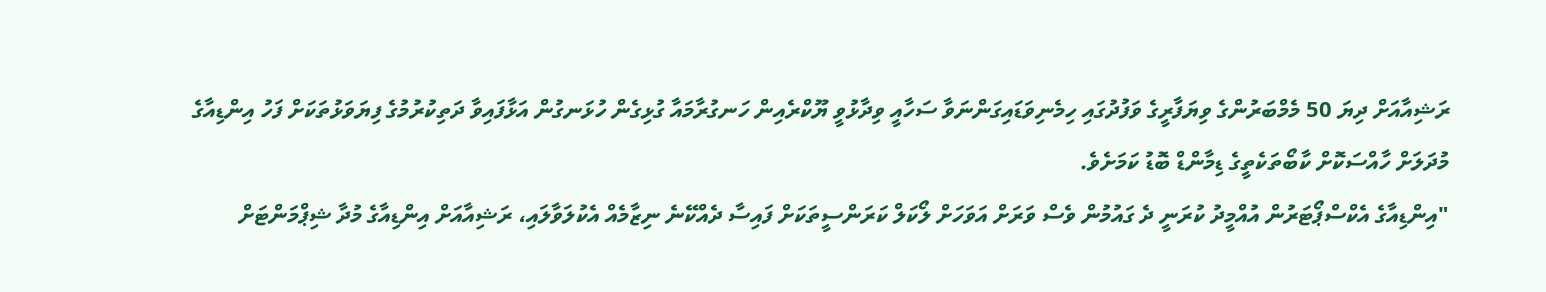ރަޝިއާއަށް ދިޔަ 50 މެމްބަރުންގެ ވިޔަފާރީގެ ވަފުދުގައި ހިމެނިވަޑައިގަންނަވާ ސަހާއީ ވިދާޅުވީ ޔޫކްރެއިން ހަނގުރާމައާ ގުޅިގެން ހުޅަނގުން އަޅާފައިވާ ދަތިކުރުމުގެ ފިޔަވަޅުތަކަށް ފަހު އިންޑިއާގެ މުދަލަށް ހާއްސަކޮށް ކާބޯތަކެތީގެ ޑިމާންޑް ބޮޑު ކަމަށެވެ.
"އިންޑިއާގެ އެކްސްޕޯޓަރުން އުއްމީދު ކުރަނީ ދެ ގައުމުން ވެސް ވަރަށް އަވަހަށް ލޯކަލް ކަރަންސީތަކަށް ފައިސާ ދެއްކޭނެ ނިޒާމެއް އެކުލަވާލައި، ރަޝިއާއަށް އިންޑިއާގެ މުދާ ޝިޕްމަންޓަށް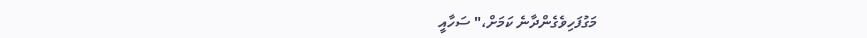މަގުފަހިވެގެންދާނެ ކަމަށް،" ސަހާއީ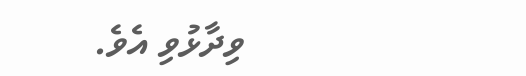ވިދާޅުވި އެވެ.